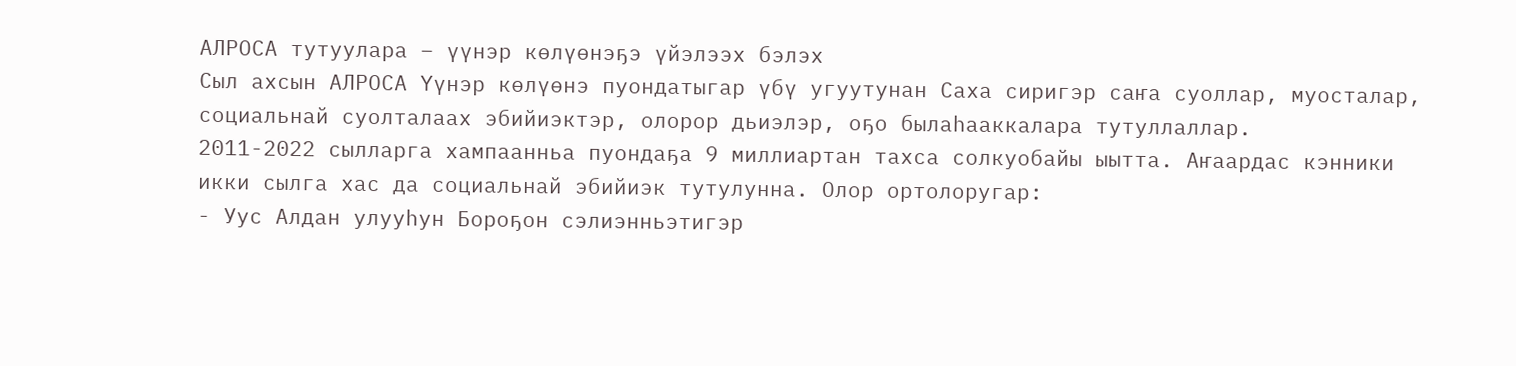АЛРОСА тутуулара – үүнэр көлүөнэҕэ үйэлээх бэлэх
Сыл ахсын АЛРОСА Үүнэр көлүөнэ пуондатыгар үбү угуутунан Саха сиригэр саҥа суоллар, муосталар, социальнай суолталаах эбийиэктэр, олорор дьиэлэр, оҕо былаһааккалара тутуллаллар.
2011-2022 сылларга хампаанньа пуондаҕа 9 миллиартан тахса солкуобайы ыытта. Аҥаардас кэнники икки сылга хас да социальнай эбийиэк тутулунна. Олор ортолоругар:
- Уус Алдан улууһун Бороҕон сэлиэнньэтигэр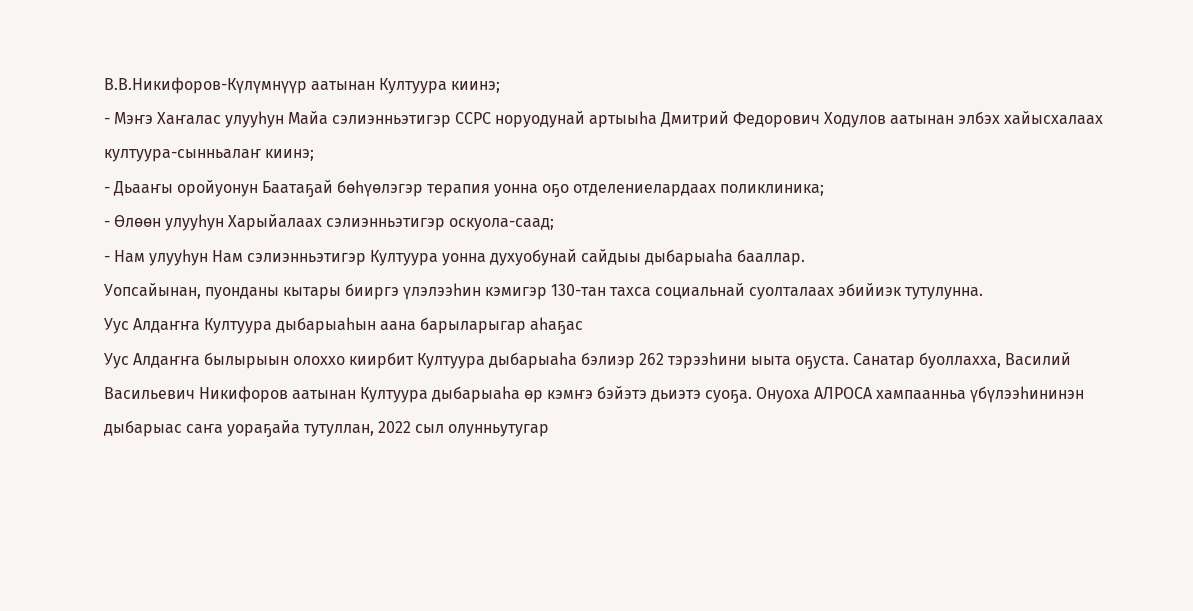В.В.Никифоров-Күлүмнүүр аатынан Култуура киинэ;
- Мэҥэ Хаҥалас улууһун Майа сэлиэнньэтигэр ССРС норуодунай артыыһа Дмитрий Федорович Ходулов аатынан элбэх хайысхалаах култуура-сынньалаҥ киинэ;
- Дьааҥы оройуонун Баатаҕай бөһүөлэгэр терапия уонна оҕо отделениелардаах поликлиника;
- Өлөөн улууһун Харыйалаах сэлиэнньэтигэр оскуола-саад;
- Нам улууһун Нам сэлиэнньэтигэр Култуура уонна духуобунай сайдыы дыбарыаһа бааллар.
Уопсайынан, пуонданы кытары бииргэ үлэлээһин кэмигэр 130-тан тахса социальнай суолталаах эбийиэк тутулунна.
Уус Алдаҥҥа Култуура дыбарыаһын аана барыларыгар аһаҕас
Уус Алдаҥҥа былырыын олоххо киирбит Култуура дыбарыаһа бэлиэр 262 тэрээһини ыыта оҕуста. Санатар буоллахха, Василий Васильевич Никифоров аатынан Култуура дыбарыаһа өр кэмҥэ бэйэтэ дьиэтэ суоҕа. Онуоха АЛРОСА хампаанньа үбүлээһининэн дыбарыас саҥа уораҕайа тутуллан, 2022 сыл олунньутугар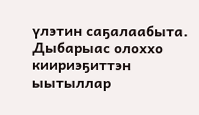үлэтин саҕалаабыта.
Дыбарыас олоххо киириэҕиттэн ыытыллар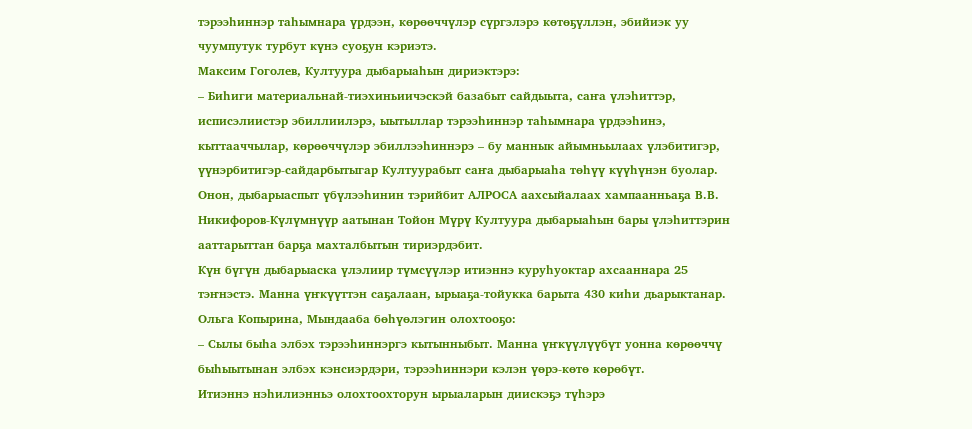тэрээһиннэр таһымнара үрдээн, көрөөччүлэр сүргэлэрэ көтөҕүллэн, эбийиэк уу чуумпутук турбут күнэ суоҕун кэриэтэ.
Максим Гоголев, Култуура дыбарыаһын дириэктэрэ:
– Биһиги материальнай-тиэхиньиичэскэй базабыт сайдыыта, саҥа үлэһиттэр, исписэлиистэр эбиллиилэрэ, ыытыллар тэрээһиннэр таһымнара үрдээһинэ, кыттааччылар, көрөөччүлэр эбиллээһиннэрэ – бу маннык айымньылаах үлэбитигэр, үүнэрбитигэр-сайдарбытыгар Култуурабыт саҥа дыбарыаһа төһүү күүһүнэн буолар. Онон, дыбарыаспыт үбүлээһинин тэрийбит АЛРОСА аахсыйалаах хампаанньаҕа В.В. Никифоров-Күлүмнүүр аатынан Тойон Мүрү Култуура дыбарыаһын бары үлэһиттэрин ааттарыттан барҕа махталбытын тириэрдэбит.
Күн бүгүн дыбарыаска үлэлиир түмсүүлэр итиэннэ куруһуоктар ахсааннара 25 тэҥнэстэ. Манна үҥкүүттэн саҕалаан, ырыаҕа-тойукка барыта 430 киһи дьарыктанар.
Ольга Копырина, Мындааба бөһүөлэгин олохтооҕо:
– Сылы быһа элбэх тэрээһиннэргэ кытынныбыт. Манна үҥкүүлүүбүт уонна көрөөччү быһыытынан элбэх кэнсиэрдэри, тэрээһиннэри кэлэн үөрэ-көтө көрөбүт.
Итиэннэ нэһилиэнньэ олохтоохторун ырыаларын диискэҕэ түһэрэ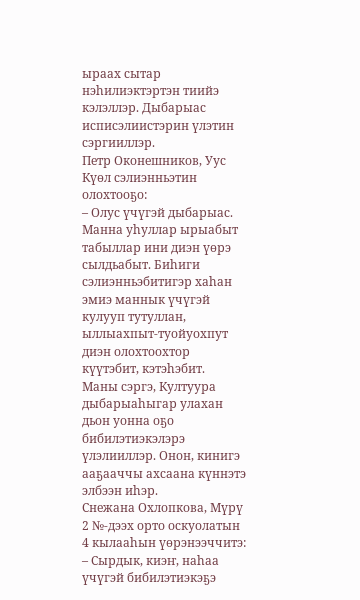ыраах сытар нэһилиэктэртэн тиийэ кэлэллэр. Дыбарыас исписэлиистэрин үлэтин сэргииллэр.
Петр Оконешников, Уус Күөл сэлиэнньэтин олохтооҕо:
– Олус үчүгэй дыбарыас. Манна уһуллар ырыабыт табыллар ини диэн үөрэ сылдьабыт. Биһиги сэлиэнньэбитигэр хаһан эмиэ маннык үчүгэй кулууп тутуллан, ыллыахпыт-туойуохпут диэн олохтоохтор күүтэбит, кэтэһэбит.
Маны сэргэ, Култуура дыбарыаһыгар улахан дьон уонна оҕо бибилэтиэкэлэрэ үлэлииллэр. Онон, кинигэ ааҕааччы ахсаана күннэтэ элбээн иһэр.
Снежана Охлопкова, Мүрү 2 №-дээх орто оскуолатын 4 кылааһын үөрэнээччитэ:
– Сырдык, киэҥ, наһаа үчүгэй бибилэтиэкэҕэ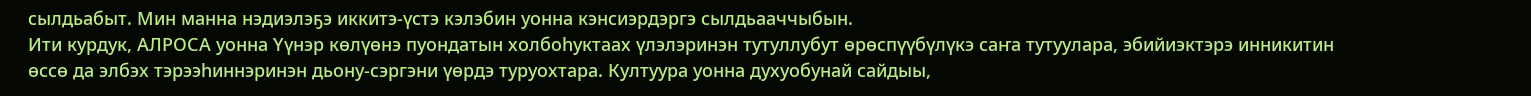сылдьабыт. Мин манна нэдиэлэҕэ иккитэ-үстэ кэлэбин уонна кэнсиэрдэргэ сылдьааччыбын.
Ити курдук, АЛРОСА уонна Үүнэр көлүөнэ пуондатын холбоһуктаах үлэлэринэн тутуллубут өрөспүүбүлүкэ саҥа тутуулара, эбийиэктэрэ инникитин өссө да элбэх тэрээһиннэринэн дьону-сэргэни үөрдэ туруохтара. Култуура уонна духуобунай сайдыы,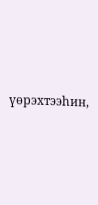үөрэхтээһин,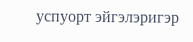успуорт эйгэлэригэр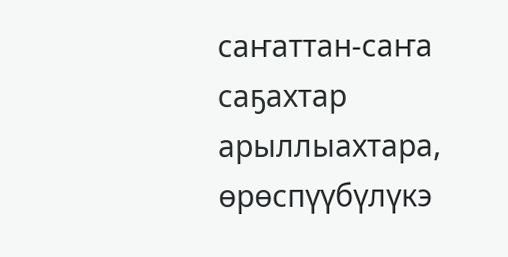саҥаттан-саҥа саҕахтар арыллыахтара, өрөспүүбүлүкэ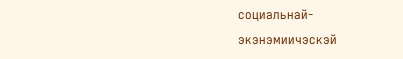социальнай-экэнэмиичэскэй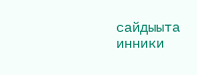сайдыыта инники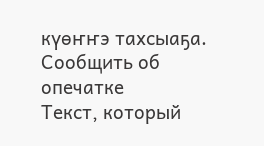күөҥҥэ тахсыаҕа.
Сообщить об опечатке
Текст, который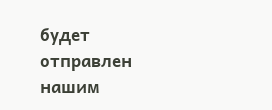будет отправлен нашим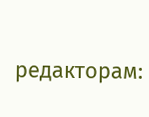редакторам: